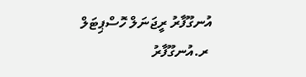އުނގޫފާރު ރީޖަނަލް ހޮސްޕިޓަލް
 ރ.އުނގޫފާރު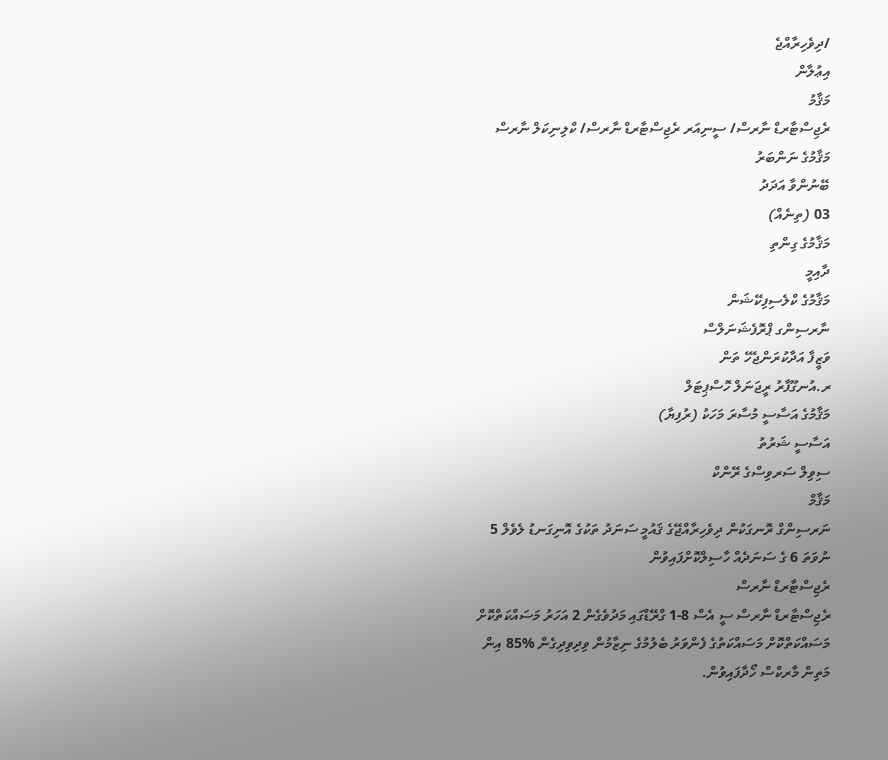/ދިވެހިރާއްޖެ
އިޢުލާން
މަޤާމު
ރެޖިސްޓާރޑް ނާރސް/ ސީނިއަރ ރެޖިސްޓާރޑް ނާރސް/ ކްލިނިކަލް ނާރސް
މަޤާމުގެ ނަންބަރު
ބޭނުންވާ އަދަދު
03 (ތިނެއް)
މަޤާމުގެ ގިންތި
ދާއިމީ
މަޤާމުގެ ކްލެސިފިކޭޝަން
ނާރސިންގ ޕްރޮފެޝަނަލްސް
ވަޒީފާ އަދާކުރަންޖެހޭ ތަން
ރ.އުނގޫފާރު ރީޖަނަލް ހޮސްޕިޓަލް
މަޤާމުގެ އަސާސީ މުސާރަ މަހަކު (ރުފިޔާ)
އަސާސީ ޝަރުތު
ސިވިލް ސަރވިސްގެ ރޭންކް
މަޤާމް
ނަރސިންގް ރޮނގަކުން ދިވެހިރާއްޖޭގެ ޤައުމީ ސަނަދު ތަކުގެ އޮނިގަނޑު ލެވެލް 5 ނުވަތަ 6 ގެ ސަނަދެއް ހާސިލްކޮށްފައިވުން
ރެޖިސްޓާރޑް ނާރސް
ރެޖިސްޓާރޑް ނާރސް ސީ އެސް 8-1 ގްރޭޑްގައި މަދުވެގެން 2 އަހަރު މަސައްކަތްކޮށް މަސައްކަތްކޮށް މަސައްކަތުގެ ފެންވަރު ބެލުމުގެ ނިޒާމުން ވިދިވިދިގެން %85 އިން މަތިން މާރކްސް ހޯދާފައިވުން.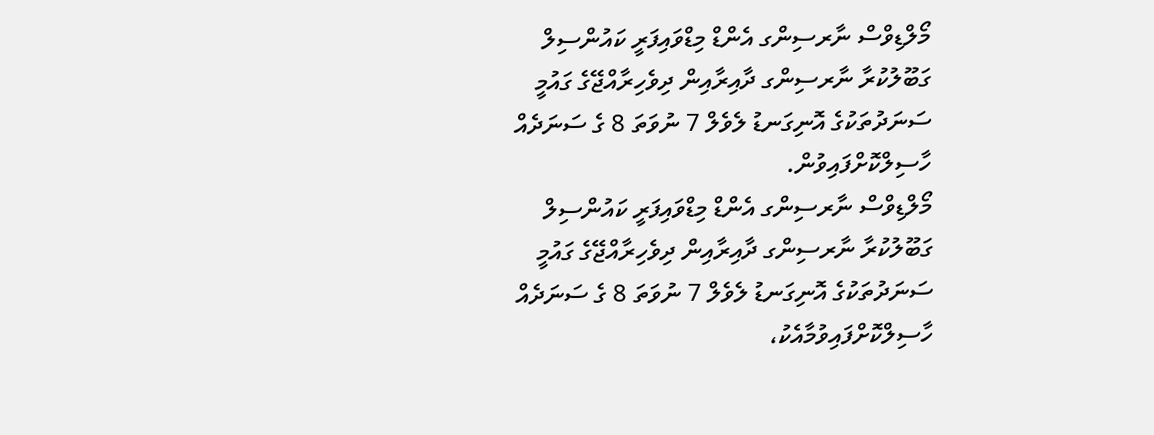މޯލްޑިވްސް ނާރސިންގ އެންޑް މިޑްވައިފަރީ ކައުންސިލް ގަބޫލުކުރާ ނާރސިންގ ދާއިރާއިން ދިވެހިރާއްޖޭގެ ގައުމީ ސަނަދުތަކުގެ އޮނިގަނޑު ލެވެލް 7 ނުވަތަ 8 ގެ ސަނަދެއް ހާސިލްކޮށްފައިވުން.
މޯލްޑިވްސް ނާރސިންގ އެންޑް މިޑްވައިފަރީ ކައުންސިލް ގަބޫލުކުރާ ނާރސިންގ ދާއިރާއިން ދިވެހިރާއްޖޭގެ ގައުމީ ސަނަދުތަކުގެ އޮނިގަނޑު ލެވެލް 7 ނުވަތަ 8 ގެ ސަނަދެއް ހާސިލްކޮށްފައިވުމާއެކު،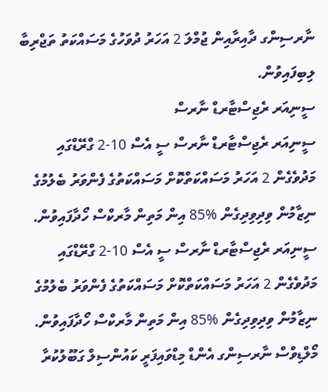ނާރސިންގ ދާއިރާއިން ޖުމްލަ 2 އަހަރު ދުވަހުގެ މަސައްކަތު ތަޖްރިބާ ލިބިފައިވުން.
ސީނިއަރ ރެޖިސްޓާރޑް ނާރސް
ސީނިއަރ ރެޖިސްޓާރޑް ނާރސް ސީ އެސް 10-2 ގްރޭޑްގައި މަދުވެގެން 2 އަހަރު މަސައްކަތްކޮށް މަސައްކަތުގެ ފެންވަރު ބެލުމުގެ ނިޒާމުން ވިދިވިދިގެން %85 އިން މަތިން މާރކްސް ހޯދާފައިވުން.
ސީނިއަރ ރެޖިސްޓާރޑް ނާރސް ސީ އެސް 10-2 ގްރޭޑްގައި މަދުވެގެން 2 އަހަރު މަސައްކަތްކޮށް މަސައްކަތުގެ ފެންވަރު ބެލުމުގެ ނިޒާމުން ވިދިވިދިގެން %85 އިން މަތިން މާރކްސް ހޯދާފައިވުން.
މޯލްޑިވްސް ނާރސިންގ އެންޑް މިޑްވައިފަރީ ކައުންސިލް ގަބޫލުކުރާ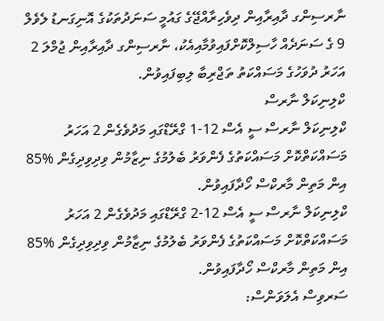ނާރސިންގ ދާއިރާއިން ދިވެހިރާއްޖޭގެ ގައުމީ ސަނަދުތަކުގެ އޮނިގަނޑު ލެވެލް 9 ގެ ސަނަދެއް ހާސިލްކޮށްފައިވުމާއިއެކު، ނާރސިންގ ދާއިރާއިން ޖުމްލަ 2 އަހަރު ދުވަހުގެ މަސައްކަތު ތަޖްރިބާ ލިބިފައިވުން.
ކްލިނިކަލް ނާރސް
ކްލިނިކަލް ނާރސް ސީ އެސް 12-1 ގްރޭޑްގައި މަދުވެގެން 2 އަހަރު މަސައްކަތްކޮށް މަސައްކަތުގެ ފެންވަރު ބެލުމުގެ ނިޒާމުން ވިދިވިދިގެން %85 އިން މަތިން މާރކްސް ހޯދާފައިވުން.
ކްލިނިކަލް ނާރސް ސީ އެސް 12-2 ގްރޭޑްގައި މަދުވެގެން 2 އަހަރު މަސައްކަތްކޮށް މަސައްކަތުގެ ފެންވަރު ބެލުމުގެ ނިޒާމުން ވިދިވިދިގެން %85 އިން މަތިން މާރކްސް ހޯދާފައިވުން.
ސަރވިސް އެލަވަންސް: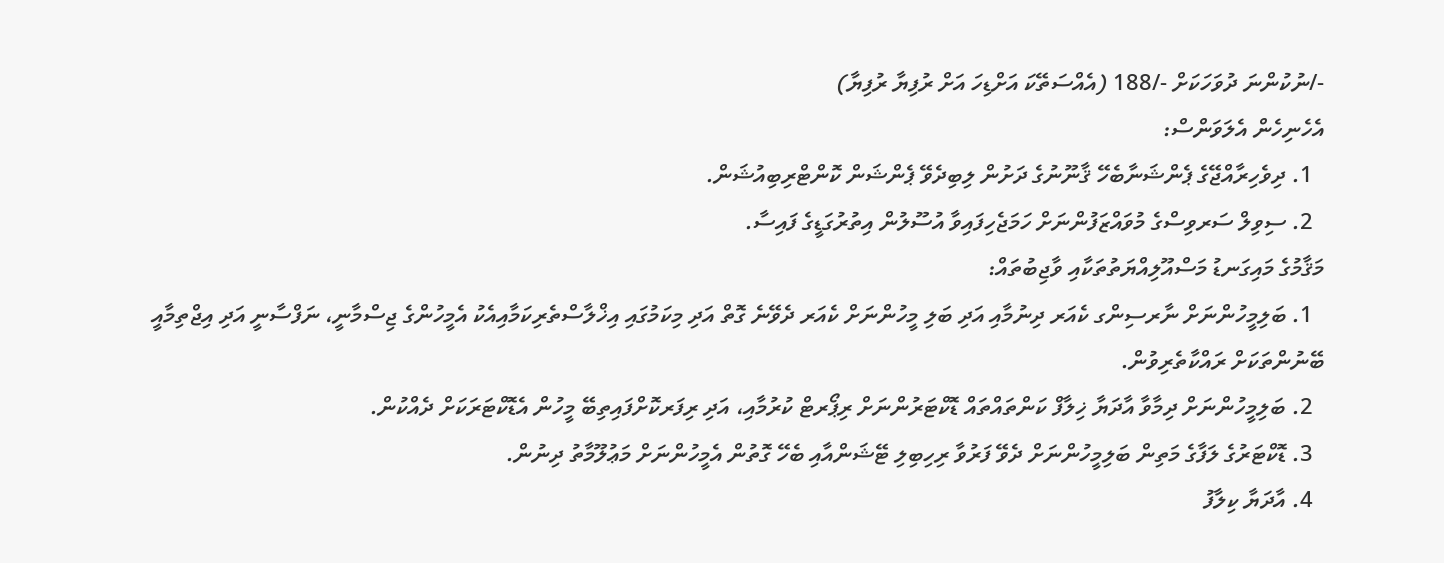-/ނުކުންނަ ދުވަހަކަށް -/188 (އެއްސަތޭކަ އަށްޑިހަ އަށް ރުފިޔާ ރުފިޔާ)
އެހެނިހެން އެލަވަންސް:
  1. ދިވެހިރާއްޖޭގެ ޕެންޝަނާބެހޭ ޤާނޫނުގެ ދަށުން ލިބިދެވޭ ޕެންޝަން ކޮންޓްރިބިއުޝަން.
  2. ސިވިލް ސަރވިސްގެ މުވައްޒަފުންނަށް ހަމަޖެހިފައިވާ އުސޫލުން އިތުރުގަޑީގެ ފައިސާ.
މަޤާމުގެ މައިގަނޑު މަސްއޫލިއްޔަތުތަކާއި ވާޖިބުތައް:
  1. ބަލިމީހުންނަށް ނާރސިންގ ކެއަރ ދިނުމާއި އަދި ބަލި މީހުންނަށް ކެއަރ ދެވޭނެ ގޮތް އަދި މިކަމުގައި އިޚްލާސްތެރިކަމާއިއެކު އެމީހުންގެ ޖިސްމާނީ، ނަފްސާނީ އަދި އިޖްތިމާއީ ބޭނުންތަކަށް ރައްކާތެރިވުން.
  2. ބަލިމީހުންނަށް ދިމާވާ އާދަޔާ ޚިލާފް ކަންތައްތައް ޑޮކްޓަރުންނަށް ރިޕޯރޓް ކުރުމާއި، އަދި ރިފަރކޮށްފައިތިބޭ މީހުން އެޑޮކްޓަރަކަށް ދެއްކުން.
  3. ޑޮކްޓަރުގެ ލަފާގެ މަތިން ބަލިމީހުންނަށް ދެވޭ ފަރުވާ ރިހިބިލި ޓޭޝަންއާއި ބެހޭ ގޮތުން އެމީހުންނަށް މަޢުލޫމާތު ދިނުން.
  4. އާދަޔާ ކިލާފު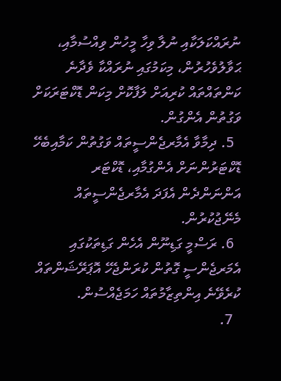ނުރައްކަލަކާއި ނުލާ ވިހާ މީހުން ވިއްސުމާއި، ޙަވާލުވެހުރުން، މިކަމުގައި ނުރައްކާ ވެދާނެ ކަންތައްތައް ކުރިއަށް ލަފާކޮށް މިކަން ޑޮކްޓަރަކަށް ވަގުތުން އެންގުން.
  5. ދިމާވާ އެމާރޖެންސީތައް ވަގުތުން ކަމާއިބެހޭ ޑޮކްޓަރުންނަށް އެންގުމާއި، ޑޮކްޓަރ އަންނަންދެން އެފަދަ އެމާރޖެންސީތައް މެނޭޖުކުރުން.
  6. ރަސްމީ ގަޑިނޫން އެހެން ގަޑިތަކުގައި އެމަރޖެންސީ ގޮތުން ކުރަންޖެހޭ އޮޕަރޭޝަންތައް ކުރެވޭނެ އިންތިޒާމުތައް ހަމަޖެއްސުން.
  7.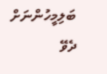ބަލިމީހުންނަށް ދެވޭ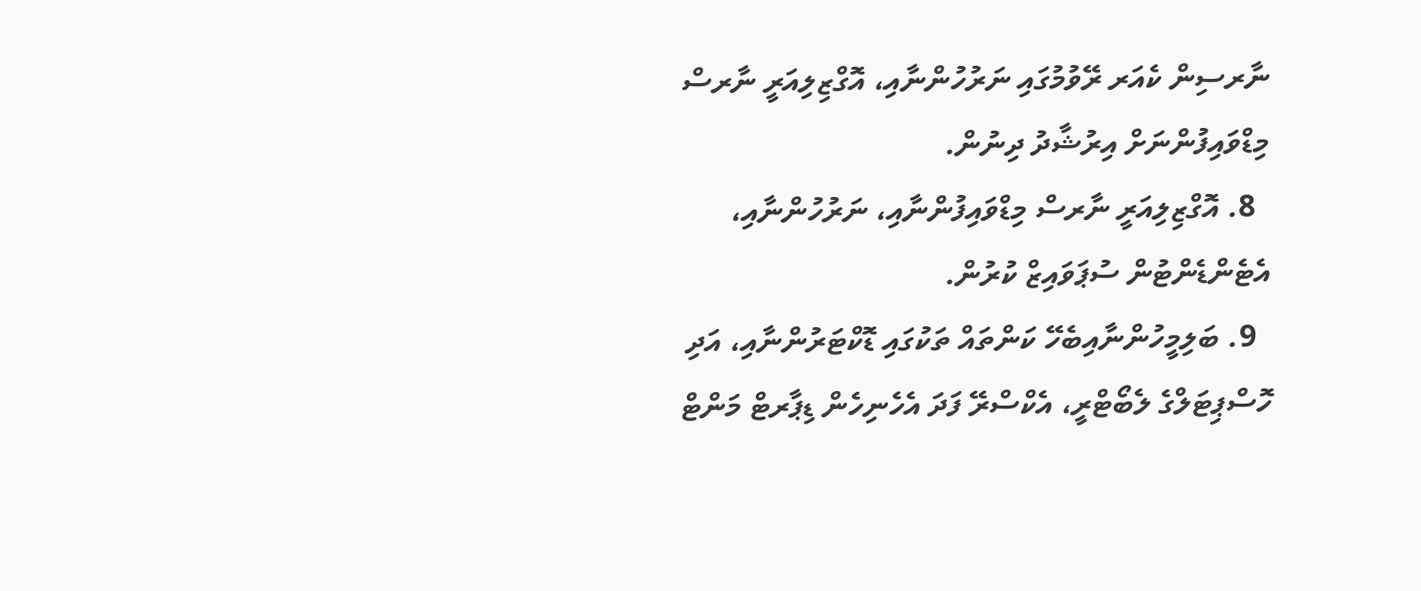ނާރސިން ކެއަރ ރޭވުމުގައި ނަރުހުންނާއި، އޮގްޒިލިއަރީ ނާރސް މިޑްވައިފުންނަށް އިރުޝާދު ދިނުން.
  8. އޮގްޒިލިއަރީ ނާރސް މިޑްވައިފުންނާއި، ނަރުހުންނާއި، އެޓެންޑެންޓުން ސުޕަވައިޒް ކުރުން.
  9. ބަލިމީހުންނާއިބެހޭ ކަންތައް ތަކުގައި ޑޮކްޓަރުންނާއި، އަދި ހޮސްޕިޓަލްގެ ލެބޯޓްރީ، އެކްސްރޭ ފަދަ އެހެނިހެން ޑިޕާރޓް މަންޓް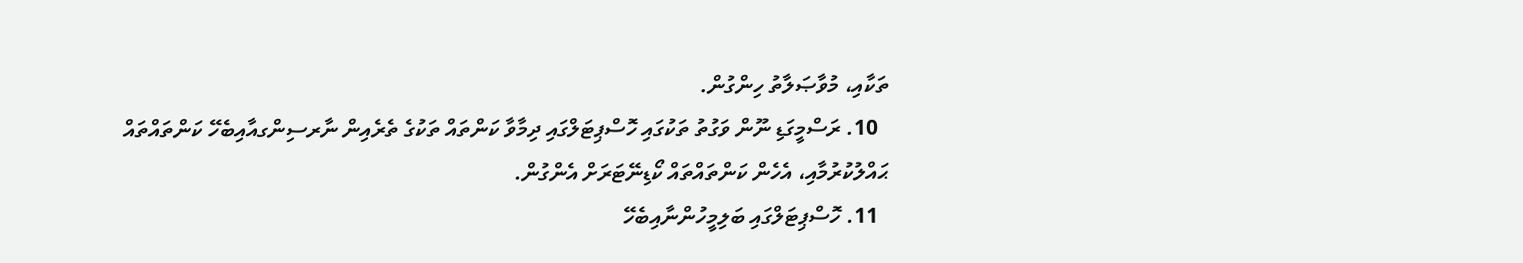ތަކާއި، މުވާޞަލާތު ހިންގުން.
  10. ރަސްމީގަޑި ނޫން ވަގުތު ތަކުގައި ހޮސްޕިޓަލްގައި ދިމާވާ ކަންތައް ތަކުގެ ތެރެއިން ނާރސިންގއާއިބެހޭ ކަންތައްތައް ޙައްލުކުރުމާއި، އެހެން ކަންތައްތައް ކޯޑިނޭޓަރަށް އެންގުން.
  11. ހޮސްޕިޓަލްގައި ބަލިމީހުންނާއިބެހޭ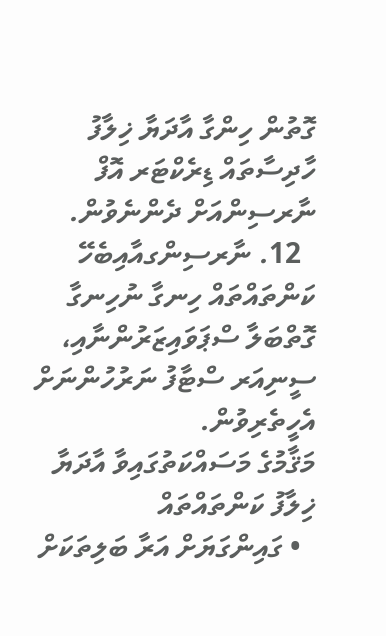ގޮތުން ހިންގާ އާދަޔާ ޚިލާފު ހާދިސާތައް ޑިރެކްޓަރ އޮފް ނާރސިންއަށް ދެންނެވުން.
  12. ނާރސިންގއާއިބެހޭ ކަންތައްތައް ހިނގާ ނުހިނގާ ގޮތްބަލާ ސްޕަވައިޒަރުންނާއި، ސީނިއަރ ސްޓާފު ނަރުހުންނަށް އެހީތެރިވުން.
މަޤާމުގެ މަސައްކަތުގައިވާ އާދަޔާ ޚިލާފު ކަންތައްތައް
  • ގައިންގަޔަށް އަރާ ބަލިތަކަށް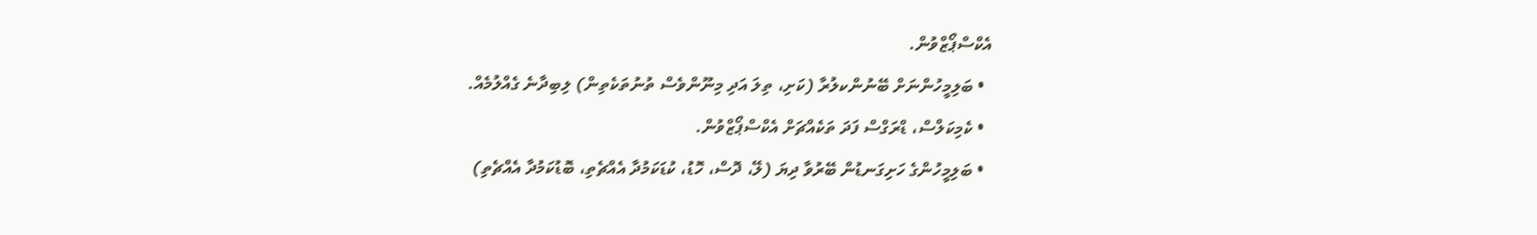އެކްސްޕޯޒްވުން.
  • ބަލިމީހުންނަށް ބޭނުންކލުރާ (ކަށި، ތިލަ އަދި މިނޫންވެސް ތުނުތަކެތިން) ލިބިދާނެ ގެއްލުމެއް.
  • ކެމިކަލްސް، ޑްރަގްސް ފަދަ ތަކެއްޗަށް އެކްސްޕޯޒްވުން.
  • ބަލިމީހުންގެ ހަށިގަނޑުން ބޭރުވާ ދިޔަ (ލޭ، ދޮސް، ހޮޑު، ކުޑަކަމުދާ އެއްޗެތި، ބޮޑުކަމުދާ އެއްޗެތި)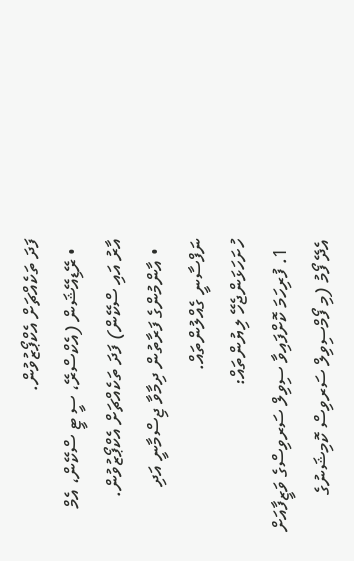ފަދަ ތަކެއްޗަށް އެކްޕޯޒުވުން.
  • ރޭޑިއޭޝަން (އެކްސްރޭ، ސީ ޓީ ސްކޭން، އެމް އާރު އައި ސްކޭން) ފަދަ ތަކެއްޗަށް އެކްޕޯޒުވުން.
  • އާންމުންގެ ފަރާތުން ދިމާވާ ޖިސްމާނީ އަދި ނަފްސާނީ ގެއްލުންތައް.
ހުށަހަޅަންޖެހޭ ލިޔުންތައް:
  1. ފުރިހަމަ ކޮށްފައިވާ ސިވިލް ސަރވިސްގެ ވަޒީފާއަށް އެދޭ ފޯމު (މި ފޯމްސިވިލް ސަރވިސް ކޮމިޝަނުގެ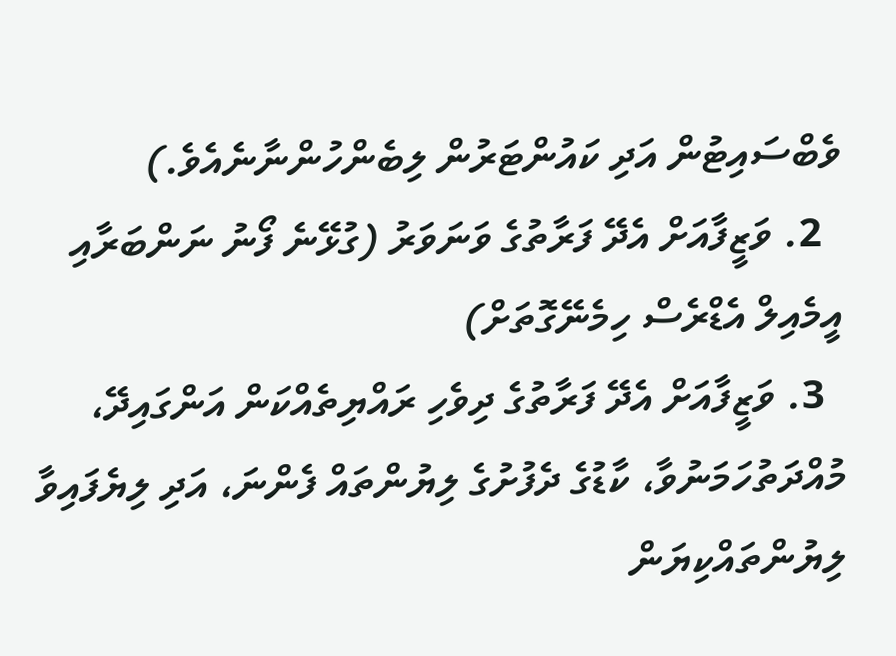ވެބްސައިޓުން އަދި ކައުންޓަރުން ލިބެންހުންނާނެއެވެ.)
  2. ވަޒީފާއަށް އެދޭ ފަރާތުގެ ވަނަވަރު (ގުޅޭނެ ފޯނު ނަންބަރާއި އީމެއިލް އެޑްރެސް ހިމެނޭގޮތަށް)
  3. ވަޒީފާއަށް އެދޭ ފަރާތުގެ ދިވެހި ރައްޔިތެއްކަން އަންގައިދޭ، މުއްދަތުހަމަނުވާ، ކާޑުގެ ދެފުށުގެ ލިޔުންތައް ފެންނަ، އަދި ލިޔެފައިވާ ލިޔުންތައްކިޔަން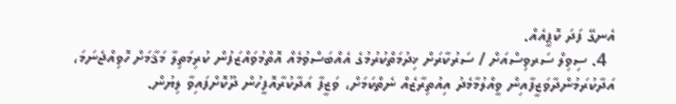އެނގޭ ފަދަ ކޮޕީއެއް.
  4. ސިވިލް ސަރވިސްއަށް / ސަރުކާރަށް ޚިދުމަތްކުރުމުގެ އެއްބަސްވުމެއް އޮތްމުވައްޒަފުން ކުރިމަތިލާ މަޤާމަށް ހޮވިއްޖެނަމަ، އަދާކުރަމުންދާވަޒީފާއިން ވީއްލުމާމެދު އިއުތިރާޒެއް ނެތްކަމަށް، ވަޒީފާ އަދާކުރާއޮފީހުން ދޫކޮށްފައިވާ ލިޔުން.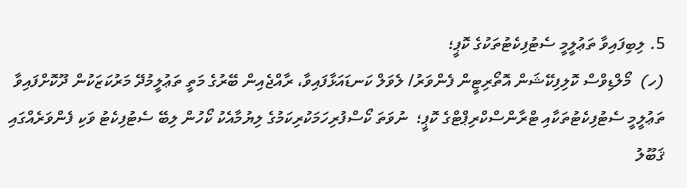5. ލިބިފައިވާ ތަޢުލީމީ ސެޓުފިކެޓުތަކުގެ ކޮޕީ؛
(ހ)  މޯލްޑިވްސް ކޮލިފިކޭޝަން އޮތޯރިޓީން ފެންވަރު/ ލެވަލް ކަނޑައަޅާފައިވާ، ރާއްޖެއިން ބޭރުގެ މަތީ ތަޢުލީމުދޭ މަރުކަޒަކުން ދޫކޮށްފައިވާ ތަޢުލީމީ ސެޓުފިކެޓުތަކާއި ޓްރާންސްކްރިޕްޓްގެ ކޮޕީ؛  ނުވަތަ ކޯސްފުރިހަމަކުރިކަމުގެ ލިޔުމާއެކު ކޯހުން ލިބޭ ސެޓުފިކެޓު ވަކި ފެންވަރެއްގައި ޤަބޫލު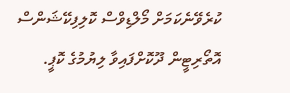ކުރެވޭނެކަމަށް މޯލްޑިވްސް ކޮލިފިކޭޝަންސް އޮތޯރިޓީން ދޫކޮށްފައިވާ ލިޔުމުގެ ކޮޕީ.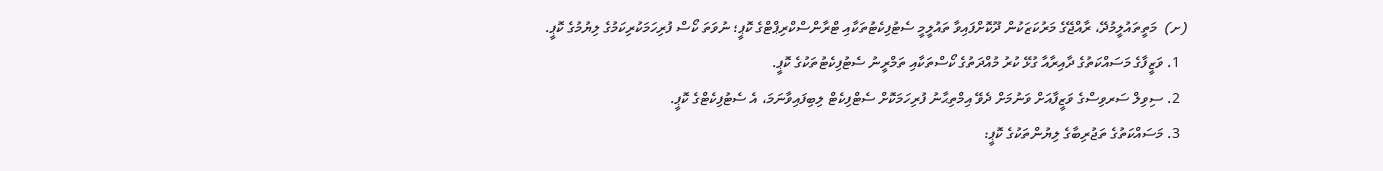(ށ)  މަތީތައުލީމުދޭ، ރާއްޖޭގެ މަރުކަޒަކުން ދޫކޮށްފައިވާ ތައުލީމީ ސެޓުފިކެޓުތަކާއި ޓްރާންސްކްރިޕްޓްގެ ކޮޕީ؛ ނުވަތަ ކޯސް ފުރިހަމަކުރިކަމުގެ ލިޔުމުގެ ކޮޕީ.
  1. ވަޒީފާގެ މަސައްކަތުގެ ދާއިރާއާ ގުޅޭ ކުރު މުއްދަތުގެ ކޯސްތަކާއި ތަމްރީނު ސެޓުފިކެޓުތަކުގެ ކޮޕީ.
  2. ސިވިލް ސަރވިސްގެ ވަޒީފާއަށް ވަނުމަށް ދެވޭ އިމްތިޙާނު ފުރިހަމަކޮށް ސެޓްފިކެޓް ލިބިފައިވާނަމަ، އެ ސެޓުފިކެޓްގެ ކޮޕީ.
  3. މަސައްކަތުގެ ތަޖުރިބާގެ ލިޔުންތަކުގެ ކޮޕީ: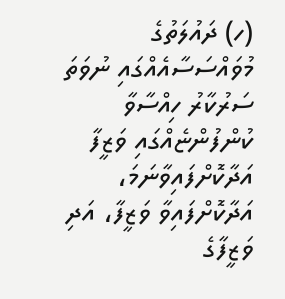(ހ) ދައުލަތުގެ މުވައްސަސާއެއްގައި ނުވަތަ ސަރުކާރު ހިއްސާވާ ކުންފުންޏެއްގައި ވަޒީފާ އަދާކޮށްފައިވާނަމަ، އަދާކޮށްފައިވާ ވަޒީފާ، އަދި ވަޒީފާގެ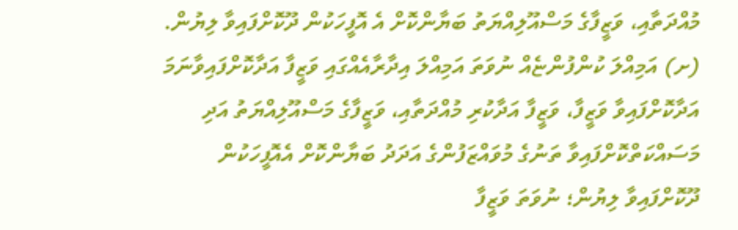މުއްދަތާއި، ވަޒީފާގެ މަސްއޫލިއްޔަތު ބަޔާންކޮށް އެ އޮފީހަކުން ދޫކޮށްފައިވާ ލިޔުން.
(ށ) އަމިއްލަ ކުންފުންޏެއް ނުވަތަ އަމިއްލަ އިދާރާއެއްގައި ވަޒީފާ އަދާކޮށްފައިވާނަމަ އަދާކޮށްފައިވާ ވަޒީފާ، ވަޒީފާ އަދާކުރި މުއްދަތާއި، ވަޒީފާގެ މަސްއޫލިއްޔަތު އަދި މަސައްކަތްކޮށްފައިވާ ތަނުގެ މުވައްޒަފުންގެ އަދަދު ބަޔާންކޮށް އެއޮފީހަކުން ދޫކޮށްފައިވާ ލިޔުން؛ ނުވަތަ ވަޒީފާ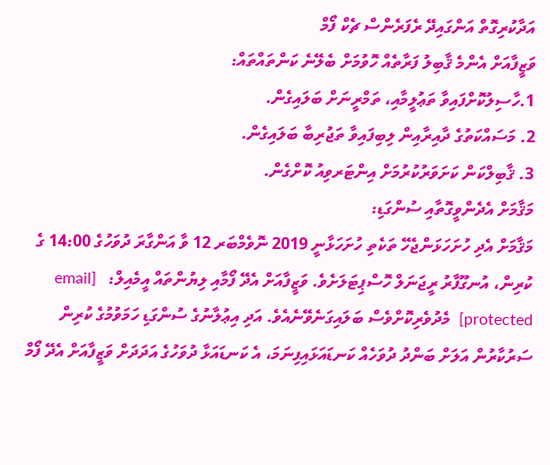އަދާކުރިގޮތް އަންގައިދޭ ރެފަރެންސް ޗެކް ފޯމް
ވަޒީފާއަށް އެންމެ ޤާބިލު ފަރާތެއް ހޮވުމަށް ބެލޭނެ ކަންތައްތައް:
1.ހާސިލުކޮށްފައިވާ ތަޢުލީމާއި، ތަމްރީނަށް ބަލައިގެން.
2. މަސައްކަތުގެ ދާއިރާއިން ލިބިފައިވާ ތަޖުރިބާ ބަލައިގެން.
3. ޤާބިލްކަން ކަށަވަރުކުރުމަށް އިންޓަރވިއު ކޮށްގެން.
މަޤާމަށް އެދެންވީގޮތާއި ސުންގަޑި:
މަޤާމަށް އެދި ހުށަހަޅަންޖެހޭ ތަކެތި ހުށަހަޅާނީ 2019 ނޮވެމްބަރ 12 ވާ އަންގާރަ ދުވަހުގެ 14:00 ގެ ކުރިން، އުނގޫފާރު ރީޖަނަލް ހޮސްޕިޓަލަށެވެ. ވަޒީފާއަށް އެދޭ ފޯމާއި ލިޔުންތައް އީމެއިލް:   [email protected]  މެދުވެރިކޮށްވެސް ބަލައިގަނެވޭނެއެވެ. އަދި އިޢުލާނުގެ ސުންގަޑި ހަމަވުމުގެ ކުރިން ސަރުކާރުން އަލަށް ބަންދު ދުވަހެއް ކަނޑައަޅައިފިނަމަ، އެ ކަނޑައަޅާ ދުވަހުގެ އަދަދަށް ވަޒީފާއަށް އެދޭ ފޯމް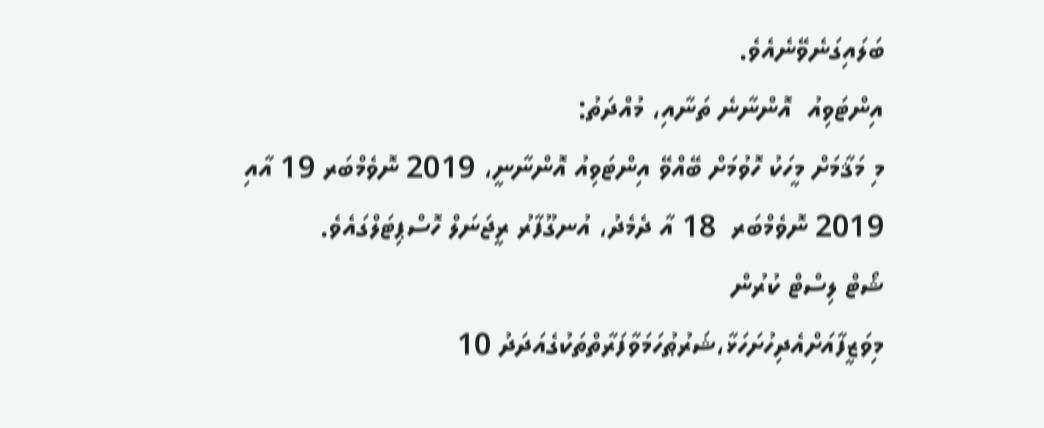ބަލައިގަނެވޭނެއެވެ.
އިންޓަވިއު  އޮންނާނެ ތަނާއި، މުއްދަތު:
މި މަޤާމަށް މީހަކު ހޮވުމަށް ބޭއްވޭ އިންޓަވިއު އޮންނާނީ، 2019 ނޮވެމްބަރ 19 އާއި
2019 ނޮވެމްބަރ  18 އާ ދެމެދު، އުނގޫފާރު ރީޖަނަލް ހޮސްޕިޓަލްގައެވެ.
ޝޯޓް ލިސްޓް ކުރުން
މިވަޒީފާއަށްއެދިހުށަހަޅާ،ޝަރުޠުހަމަވާފަރާތްތަކުގެއަދަދު 10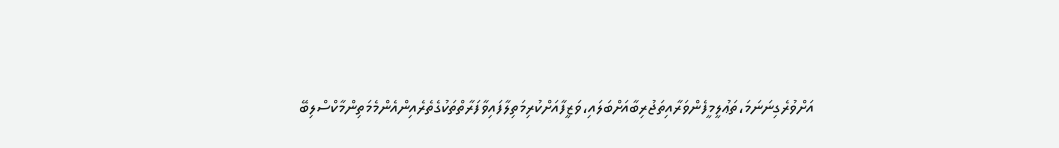އަށްވުރެގިނަނަމަ،ތަޢުލީމީފެންވަރާއިތަޖުރިބާއަށްބަލައި،ވަޒީފާއަށްކުރިމަތިލާފައިވާފަރާތްތަކުގެތެރެއިންއެންމެމަތިންމާކްސްލިބޭ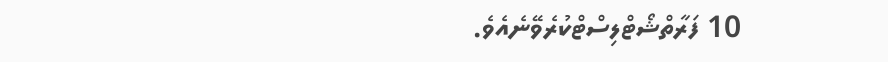10 ފަރާތްޝޯޓްލިސްޓްކުރެވޭނެއެވެ.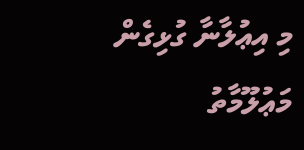މި އިޢުލާނާ ގުޅިގެން މަޢުލޫމާތު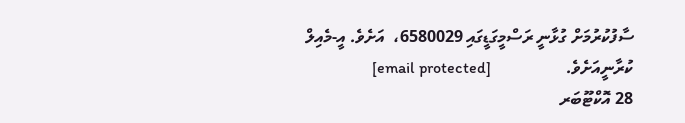ސާފުކުރުމަށް ގުޅާނީ ރަސްމީގަޑީގައި 6580029،  އަށެވެ. އީ-މެއިލް ކުރާނީއަށެވެ.                  [email protected]
28 އޮކްޓޫބަރ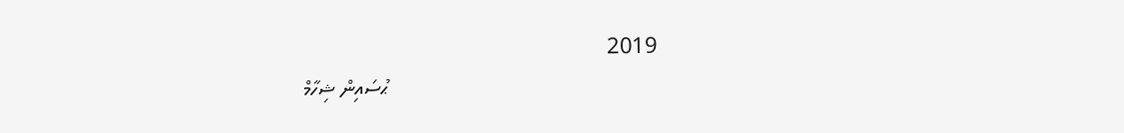2019
                                               ޙުސައިން ޝިހާމް